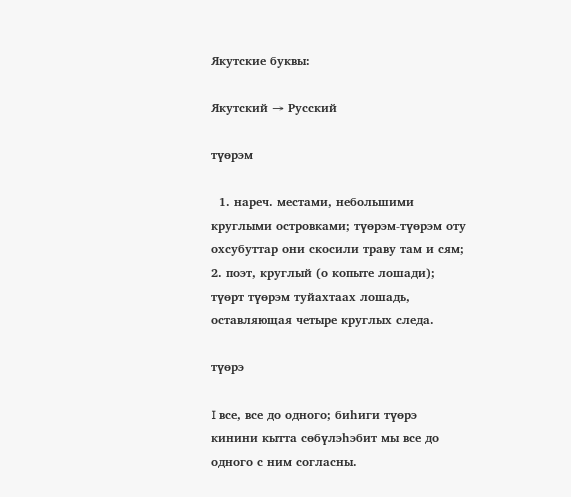Якутские буквы:

Якутский → Русский

түөрэм

  1. нареч. местами, небольшими круглыми островками; түөрэм-түөрэм оту охсубуттар они скосили траву там и сям; 2. поэт, круглый (о копыте лошади); түөрт түөрэм туйахтаах лошадь, оставляющая четыре круглых следа.

түөрэ

I все, все до одного; биһиги түөрэ кинини кытта сөбүлэһэбит мы все до одного с ним согласны.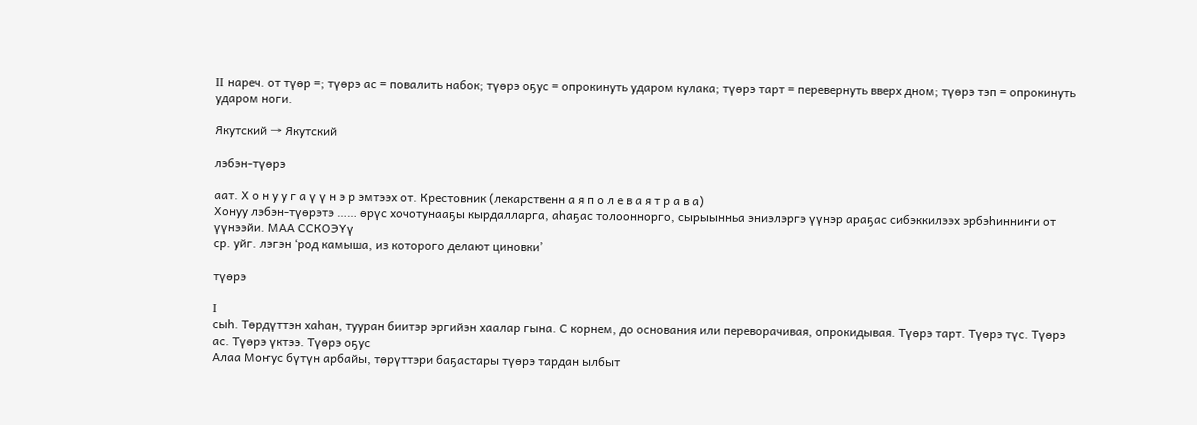II нареч. от түөр =; түөрэ ас = повалить набок; түөрэ оҕус = опрокинуть ударом кулака; түөрэ тарт = перевернуть вверх дном; түөрэ тэп = опрокинуть ударом ноги.

Якутский → Якутский

лэбэн-түөрэ

аат. Х о н у у г а ү ү н э р эмтээх от. Крестовник (лекарственн а я п о л е в а я т р а в а)
Хонуу лэбэн-түөрэтэ …… өрүс хочотунааҕы кырдалларга, аһаҕас толооннорго, сырыынньа эниэлэргэ үүнэр араҕас сибэккилээх эрбэһинниҥи от үүнээйи. МАА ССКОЭҮү
ср. уйг. лэгэн ‘род камыша, из которого делают циновки’

түөрэ

I
сыһ. Төрдүттэн хаһан, тууран биитэр эргийэн хаалар гына. С корнем, до основания или переворачивая, опрокидывая. Түөрэ тарт. Түөрэ түс. Түөрэ ас. Түөрэ үктээ. Түөрэ оҕус
Алаа Моҥус бүтүн арбайы, төрүттэри баҕастары түөрэ тардан ылбыт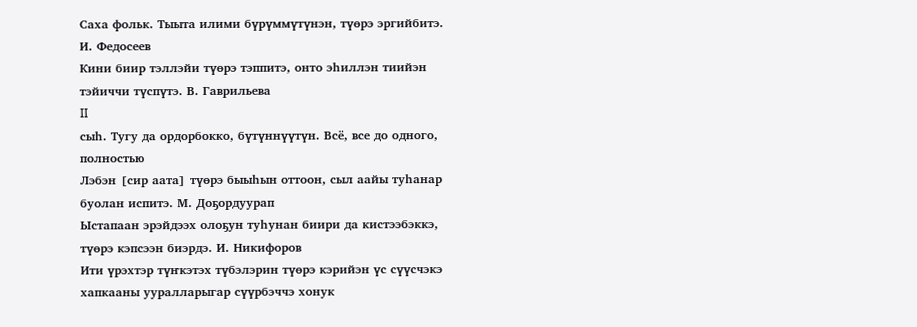Саха фольк. Тыыта илими бүрүммүтүнэн, түөрэ эргийбитэ. И. Федосеев
Кини биир тэллэйи түөрэ тэппитэ, онто эһиллэн тиийэн тэйиччи түспүтэ. В. Гаврильева
II
сыһ. Тугу да ордорбокко, бүтүннүүтүн. Всё, все до одного, полностью
Лэбэн [сир аата] түөрэ быыһын оттоон, сыл аайы туһанар буолан испитэ. М. Доҕордуурап
Ыстапаан эрэйдээх олоҕун туһунан биири да кистээбэккэ, түөрэ кэпсээн биэрдэ. И. Никифоров
Ити үрэхтэр түҥкэтэх түбэлэрин түөрэ кэрийэн үс сүүсчэкэ хапкааны ууралларыгар сүүрбэччэ хонук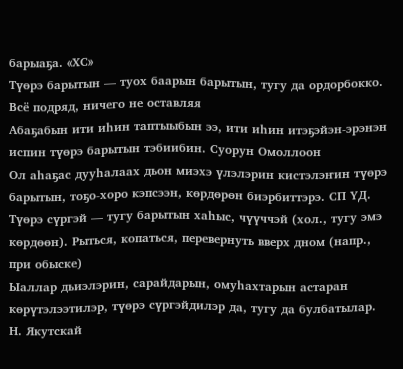барыаҕа. «ХС»
Түөрэ барытын — туох баарын барытын, тугу да ордорбокко. Всё подряд, ничего не оставляя
Абаҕабын ити иһин таптыыбын ээ, ити иһин итэҕэйэн-эрэнэн испин түөрэ барытын тэбиибин. Суорун Омоллоон
Ол аһаҕас дууһалаах дьон миэхэ үлэлэрин кистэлэҥин түөрэ барытын, тоҕо-хоро кэпсээн, көрдөрөн биэрбиттэрэ. СП ҮД. Түөрэ сүргэй — тугу барытын хаһыс, чүүччэй (хол., тугу эмэ көрдөөн). Рыться, копаться, перевернуть вверх дном (напр., при обыске)
Ыаллар дьиэлэрин, сарайдарын, омуһахтарын астаран көрүтэлээтилэр, түөрэ сүргэйдилэр да, тугу да булбатылар. Н. Якутскай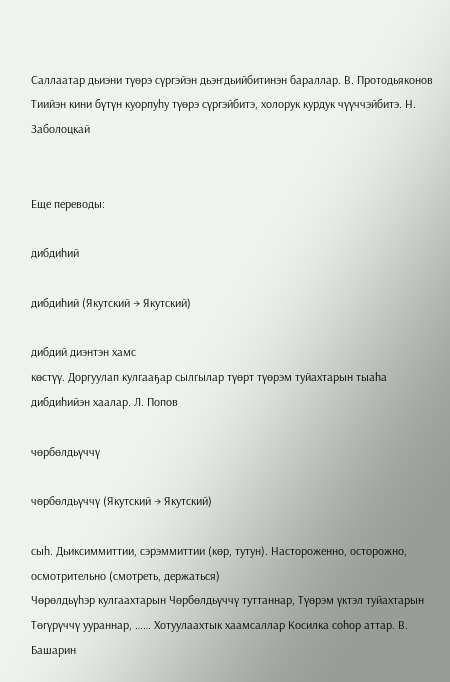Саллаатар дьиэни түөрэ сүргэйэн дьэҥдьийбитинэн бараллар. В. Протодьяконов
Тиийэн кини бүтүн куорпуһу түөрэ сүргэйбитэ, холорук курдук чүүччэйбитэ. Н. Заболоцкай


Еще переводы:

дибдиһий

дибдиһий (Якутский → Якутский)

дибдий диэнтэн хамс
көстүү. Доргуулап кулгааҕар сылгылар түөрт түөрэм туйахтарын тыаһа дибдиһийэн хаалар. Л. Попов

чөрбөлдьүччү

чөрбөлдьүччү (Якутский → Якутский)

сыһ. Дьиксиммиттии, сэрэммиттии (көр, тутун). Настороженно, осторожно, осмотрительно (смотреть, держаться)
Чөрөлдьүһэр кулгаахтарын Чөрбөлдьүччү туттаннар, Түөрэм үктэл туйахтарын Төгүрүччү уураннар, …… Хотуулаахтык хаамсаллар Косилка соһор аттар. В. Башарин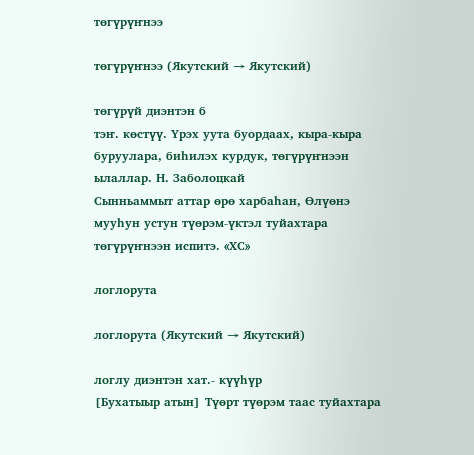төгүрүҥнээ

төгүрүҥнээ (Якутский → Якутский)

төгүрүй диэнтэн б
тэҥ. көстүү. Үрэх уута буордаах, кыра-кыра буруулара, биһилэх курдук, төгүрүҥнээн ылаллар. Н. Заболоцкай
Сынньаммыт аттар өрө харбаһан, Өлүөнэ мууһун устун түөрэм-үктэл туйахтара төгүрүҥнээн испитэ. «ХС»

логлорута

логлорута (Якутский → Якутский)

логлу диэнтэн хат.- күүһүр
[Бухатыыр атын] Түөрт түөрэм таас туйахтара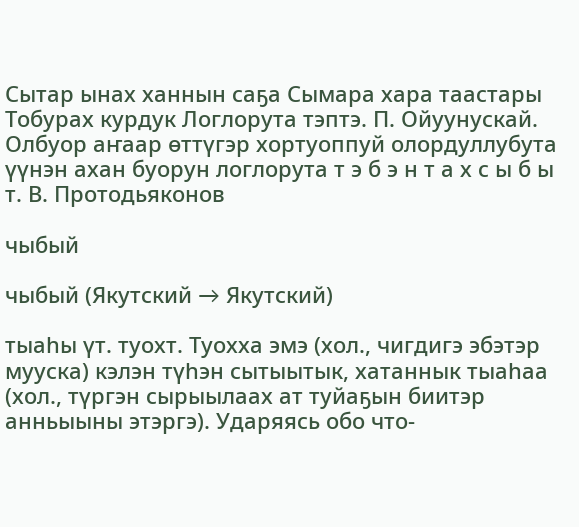Сытар ынах ханнын саҕа Сымара хара таастары Тобурах курдук Логлорута тэптэ. П. Ойуунускай. Олбуор аҥаар өттүгэр хортуоппуй олордуллубута үүнэн ахан буорун логлорута т э б э н т а х с ы б ы т. В. Протодьяконов

чыбый

чыбый (Якутский → Якутский)

тыаһы үт. туохт. Туохха эмэ (хол., чигдигэ эбэтэр мууска) кэлэн түһэн сытыытык, хатаннык тыаһаа (хол., түргэн сырыылаах ат туйаҕын биитэр анньыыны этэргэ). Ударяясь обо что-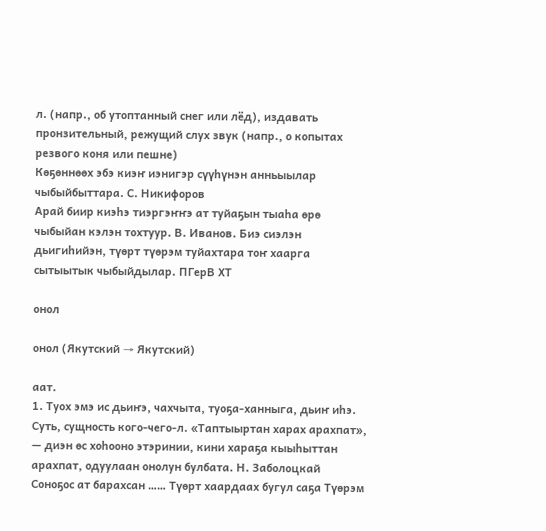л. (напр., об утоптанный снег или лёд), издавать пронзительный, режущий слух звук (напр., о копытах резвого коня или пешне)
Көҕөннөөх эбэ киэҥ иэнигэр сүүһүнэн анньыылар чыбыйбыттара. С. Никифоров
Арай биир киэһэ тиэргэҥҥэ ат туйаҕын тыаһа өрө чыбыйан кэлэн тохтуур. В. Иванов. Биэ сиэлэн дьигиһийэн, түөрт түөрэм туйахтара тоҥ хаарга сытыытык чыбыйдылар. ПГерВ ХТ

онол

онол (Якутский → Якутский)

аат.
1. Туох эмэ ис дьиҥэ, чахчыта, туоҕа-ханныга, дьиҥ иһэ. Суть, сущность кого-чего-л. «Таптыыртан харах арахпат», — диэн өс хоһооно этэринии, кини хараҕа кыыһыттан арахпат, одуулаан онолун булбата. Н. Заболоцкай
Соноҕос ат барахсан …… Түөрт хаардаах бугул саҕа Түөрэм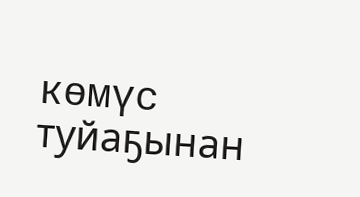көмүс туйаҕынан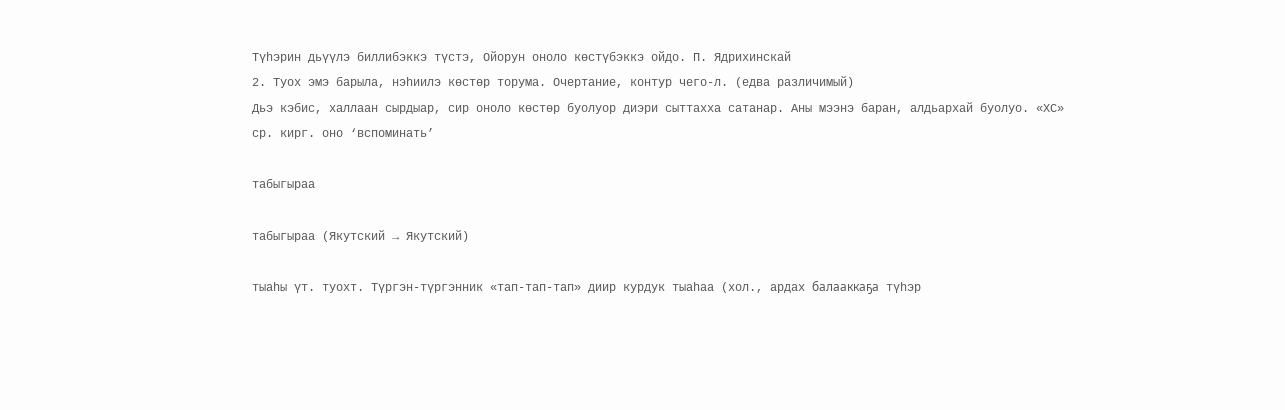Түһэрин дьүүлэ биллибэккэ түстэ, Ойорун оноло көстүбэккэ ойдо. П. Ядрихинскай
2. Туох эмэ барыла, нэһиилэ көстөр торума. Очертание, контур чего-л. (едва различимый)
Дьэ кэбис, халлаан сырдыар, сир оноло көстөр буолуор диэри сыттахха сатанар. Аны мээнэ баран, алдьархай буолуо. «ХС»
ср. кирг. оно ‘вспоминать’

табыгыраа

табыгыраа (Якутский → Якутский)

тыаһы үт. туохт. Түргэн-түргэнник «тап-тап-тап» диир курдук тыаһаа (хол., ардах балааккаҕа түһэр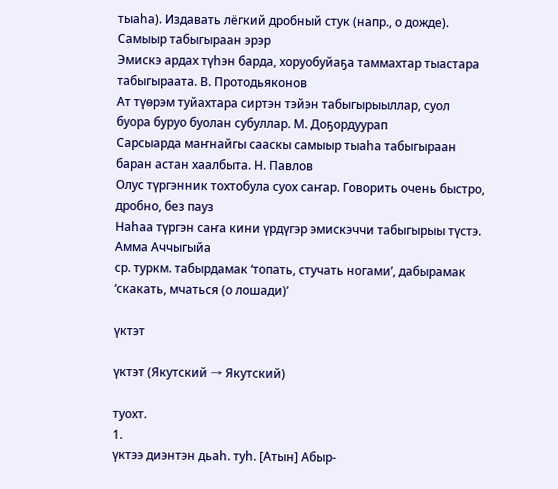тыаһа). Издавать лёгкий дробный стук (напр., о дожде). Самыыр табыгыраан эрэр
Эмискэ ардах түһэн барда, хоруобуйаҕа таммахтар тыастара табыгыраата. В. Протодьяконов
Ат түөрэм туйахтара сиртэн тэйэн табыгырыыллар, суол буора буруо буолан субуллар. М. Доҕордуурап
Сарсыарда маҥнайгы сааскы самыыр тыаһа табыгыраан баран астан хаалбыта. Н. Павлов
Олус түргэнник тохтобула суох саҥар. Говорить очень быстро, дробно, без пауз
Наһаа түргэн саҥа кини үрдүгэр эмискэччи табыгырыы түстэ. Амма Аччыгыйа
ср. туркм. табырдамак ‘топать, стучать ногами’, дабырамак ‘скакать, мчаться (о лошади)’

үктэт

үктэт (Якутский → Якутский)

туохт.
1.
үктээ диэнтэн дьаһ. туһ. [Атын] Абыр-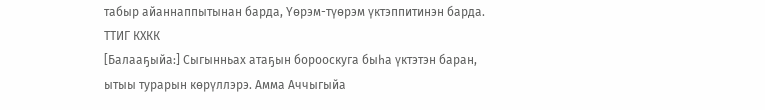табыр айаннаппытынан барда, Үөрэм-түөрэм үктэппитинэн барда. ТТИГ КХКК
[Балааҕыйа:] Сыгынньах атаҕын борооскуга быһа үктэтэн баран, ытыы турарын көрүллэрэ. Амма Аччыгыйа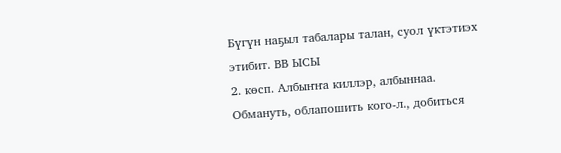Бүгүн наҕыл табалары талан, суол үктэтиэх этибит. ВВ ЫСЫ
2. көсп. Албыҥҥа киллэр, албыннаа. Обмануть, облапошить кого-л., добиться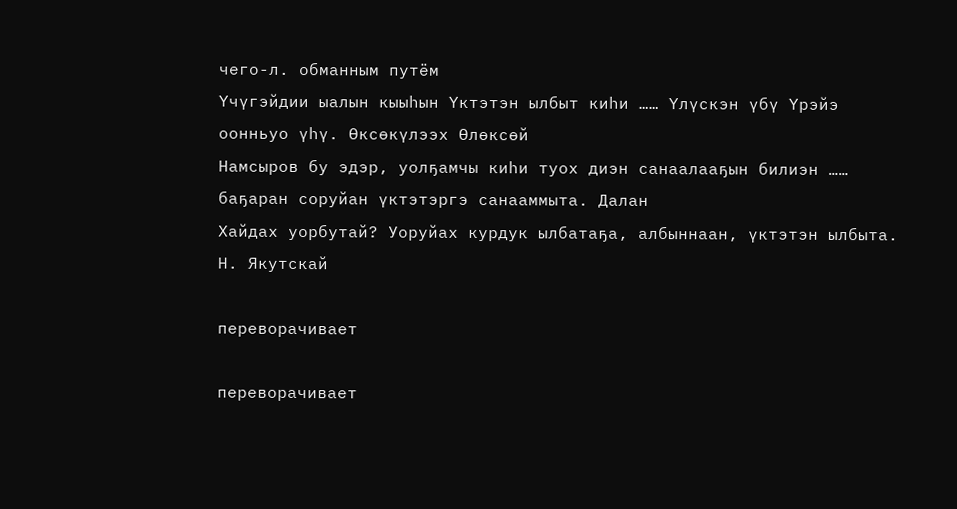чего-л. обманным путём
Үчүгэйдии ыалын кыыһын Үктэтэн ылбыт киһи …… Үлүскэн үбү Үрэйэ оонньуо үһү. Өксөкүлээх Өлөксөй
Намсыров бу эдэр, уолҕамчы киһи туох диэн санаалааҕын билиэн …… баҕаран соруйан үктэтэргэ санааммыта. Далан
Хайдах уорбутай? Уоруйах курдук ылбатаҕа, албыннаан, үктэтэн ылбыта. Н. Якутскай

переворачивает

переворачивает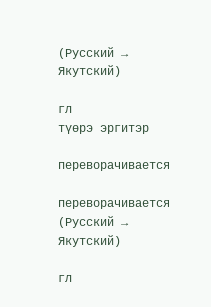(Русский → Якутский)

гл
түөрэ эргитэр

переворачивается

переворачивается (Русский → Якутский)

гл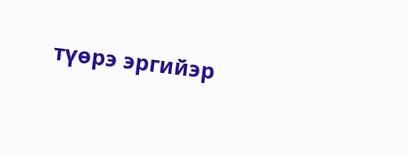түөрэ эргийэр